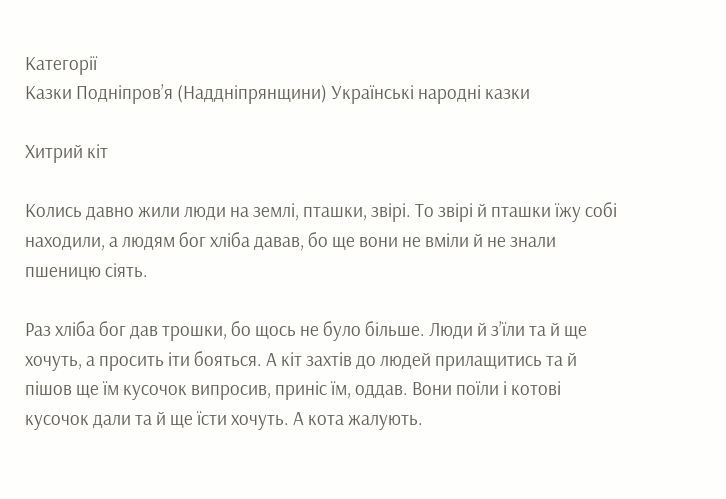Категорії
Казки Подніпров’я (Наддніпрянщини) Українські народні казки

Хитрий кіт

Колись давно жили люди на землі, пташки, звірі. То звірі й пташки їжу собі находили, а людям бог хліба давав, бо ще вони не вміли й не знали пшеницю сіять.

Раз хліба бог дав трошки, бо щось не було більше. Люди й з’їли та й ще хочуть, а просить іти бояться. А кіт захтів до людей прилащитись та й пішов ще їм кусочок випросив, приніс їм, оддав. Вони поїли і котові кусочок дали та й ще їсти хочуть. А кота жалують.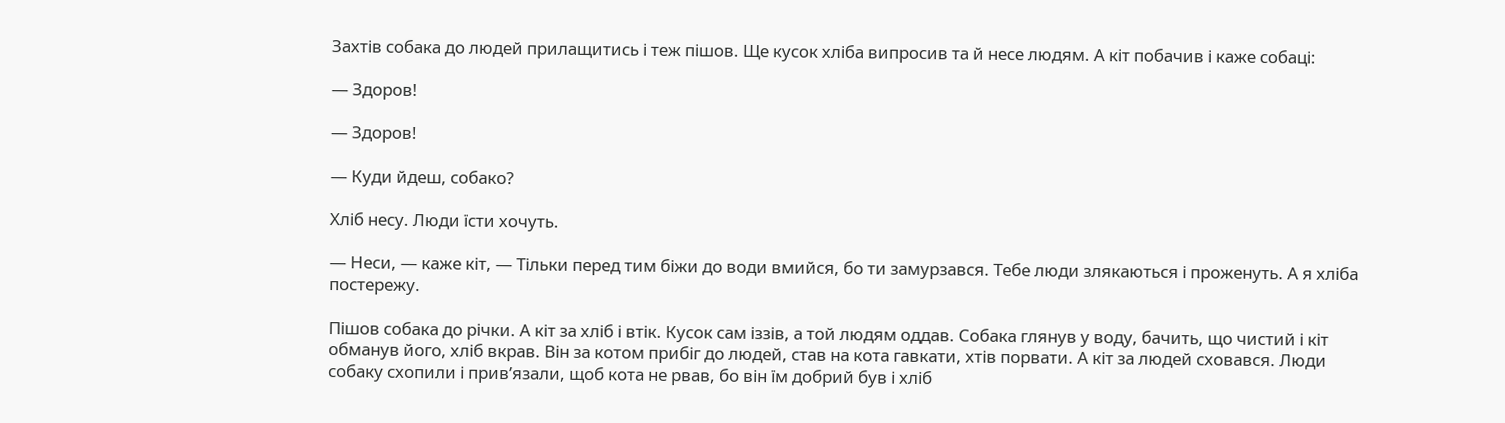Захтів собака до людей прилащитись і теж пішов. Ще кусок хліба випросив та й несе людям. А кіт побачив і каже собаці:

— Здоров!

— Здоров!

— Куди йдеш, собако?

Хліб несу. Люди їсти хочуть.

— Неси, — каже кіт, — Тільки перед тим біжи до води вмийся, бо ти замурзався. Тебе люди злякаються і проженуть. А я хліба постережу.

Пішов собака до річки. А кіт за хліб і втік. Кусок сам іззів, а той людям оддав. Собака глянув у воду, бачить, що чистий і кіт обманув його, хліб вкрав. Він за котом прибіг до людей, став на кота гавкати, хтів порвати. А кіт за людей сховався. Люди собаку схопили і прив’язали, щоб кота не рвав, бо він їм добрий був і хліб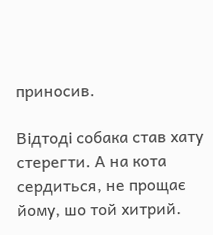приносив.

Відтоді собака став хату стерегти. А на кота сердиться, не прощає йому, шо той хитрий.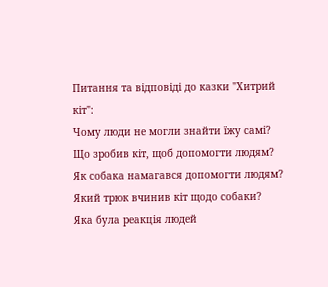Питання та відповіді до казки "Хитрий кіт":
Чому люди не могли знайти їжу самі?
Що зробив кіт, щоб допомогти людям?
Як собака намагався допомогти людям?
Який трюк вчинив кіт щодо собаки?
Яка була реакція людей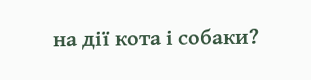на дії кота і собаки?